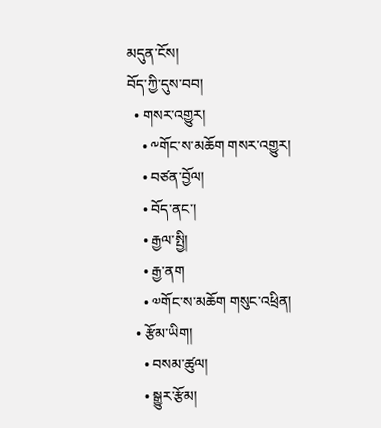མདུན་ངོས།
བོད་ཀྱི་དུས་བབ།
  • གསར་འགྱུར།
    • ༸གོང་ས་མཆོག གསར་འགྱུར།
    • བཙན་བྱོལ།
    • བོད་ནང་།
    • རྒྱལ་སྤྱི།
    • རྒྱ་ནག
    • ༧གོང་ས་མཆོག གསུང་འཕྲིན།
  • རྩོམ་ཡིག།
    • བསམ་ཚུལ།
    • སྒྱུར་རྩོམ།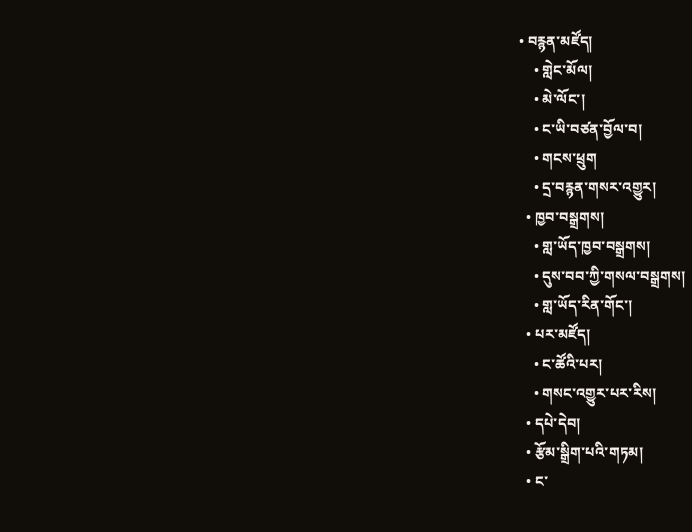• བརྙན་མཛོད།
    • གླེང་མོལ།
    • མེ་ལོང་།
    • ང་ཡི་བཙན་བྱོལ་བ།
    • གངས་ཕྲུག
    • དྲ་བརྙན་གསར་འགྱུར།
  • ཁྱབ་བསྒྲགས།
    • གླ་ཡོད་ཁྱབ་བསྒྲགས།
    • དུས་བབ་ཀྱི་གསལ་བསྒྲགས།
    • གླ་ཡོད་རིན་གོང་།
  • པར་མཛོད།
    • ང་ཚོའི་པར།
    • གསང་འགྱུར་པར་རིས།
  • དཔེ་དེབ།
  • རྩོམ་སྒྲིག་པའི་གཏམ།
  • ང་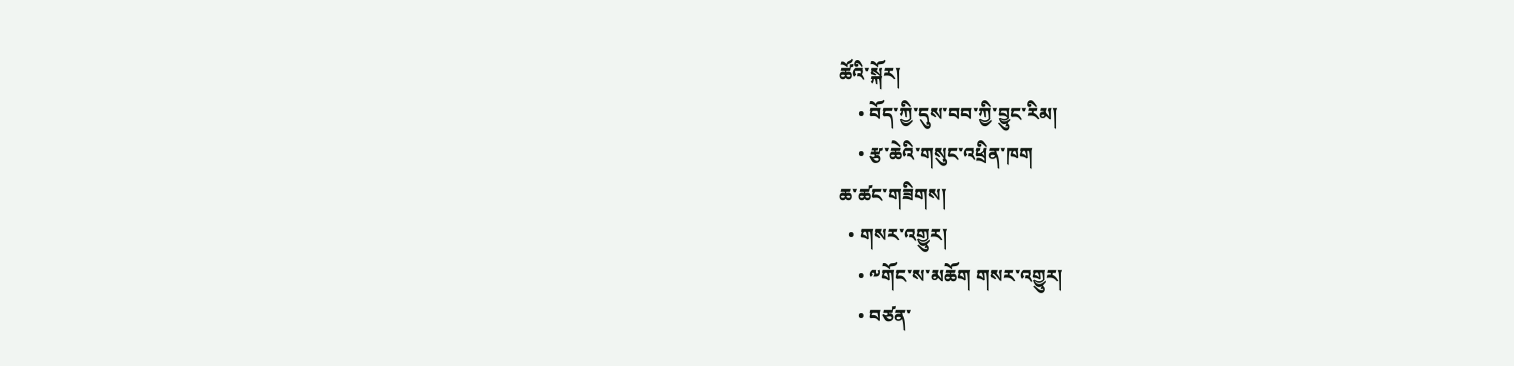ཚོའི་སྐོར།
    • བོད་ཀྱི་དུས་བབ་ཀྱི་བྱུང་རིམ།
    • རྩ་ཆེའི་གསུང་འཕྲིན་ཁག
ཆ་ཚང་གཟིགས།
  • གསར་འགྱུར།
    • ༸གོང་ས་མཆོག གསར་འགྱུར།
    • བཙན་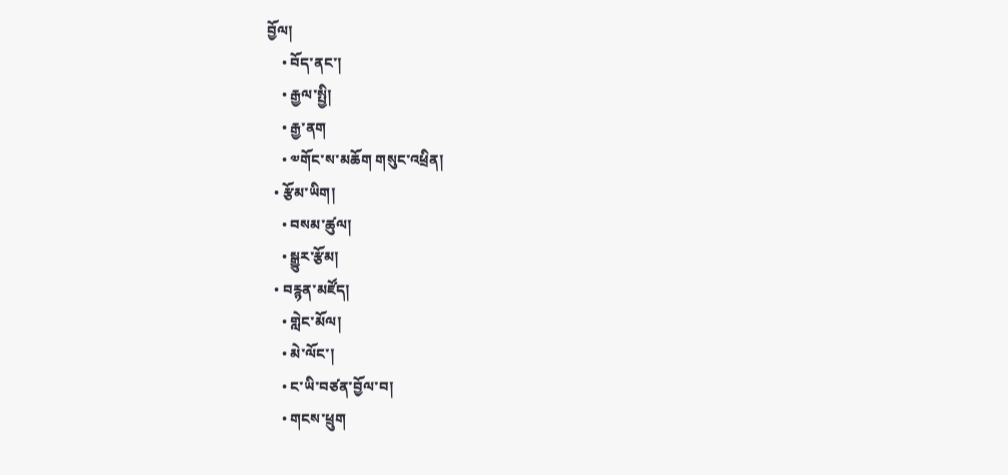བྱོལ།
    • བོད་ནང་།
    • རྒྱལ་སྤྱི།
    • རྒྱ་ནག
    • ༧གོང་ས་མཆོག གསུང་འཕྲིན།
  • རྩོམ་ཡིག།
    • བསམ་ཚུལ།
    • སྒྱུར་རྩོམ།
  • བརྙན་མཛོད།
    • གླེང་མོལ།
    • མེ་ལོང་།
    • ང་ཡི་བཙན་བྱོལ་བ།
    • གངས་ཕྲུག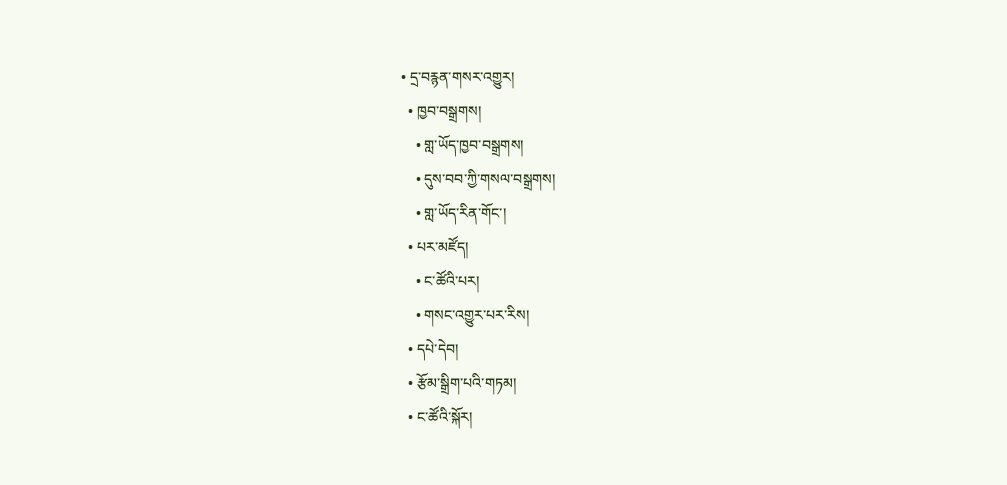• དྲ་བརྙན་གསར་འགྱུར།
  • ཁྱབ་བསྒྲགས།
    • གླ་ཡོད་ཁྱབ་བསྒྲགས།
    • དུས་བབ་ཀྱི་གསལ་བསྒྲགས།
    • གླ་ཡོད་རིན་གོང་།
  • པར་མཛོད།
    • ང་ཚོའི་པར།
    • གསང་འགྱུར་པར་རིས།
  • དཔེ་དེབ།
  • རྩོམ་སྒྲིག་པའི་གཏམ།
  • ང་ཚོའི་སྐོར།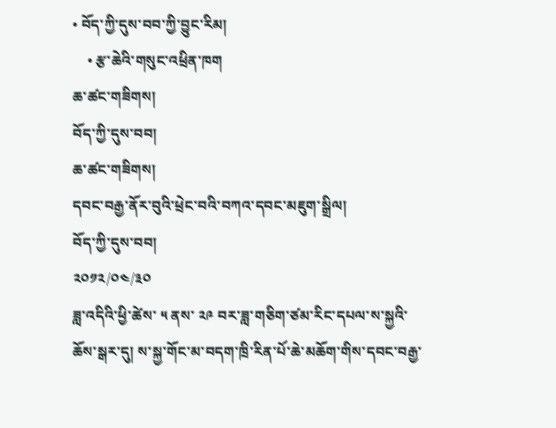• བོད་ཀྱི་དུས་བབ་ཀྱི་བྱུང་རིམ།
    • རྩ་ཆེའི་གསུང་འཕྲིན་ཁག
ཆ་ཚང་གཟིགས།
བོད་ཀྱི་དུས་བབ།
ཆ་ཚང་གཟིགས།
དབང་བརྒྱ་ནོར་བུའི་ཕྲེང་བའི་བཀའ་དབང་མཇུག་སྒྲིལ།
བོད་ཀྱི་དུས་བབ།
༢༠༡༢/༠༤/༣༠
ཟླ་འདིའི་ཕྱི་ཚེས་ ༥ ནས་ ༢༩ བར་ཟླ་གཅིག་ཙམ་རིང་དཔལ་ས་སྐྱའི་ཆོས་སྒར་དུ། ས་སྐྱ་གོང་མ་བདག་ཁྲི་རིན་པོ་ཆེ་མཆོག་གིས་དབང་བརྒྱ་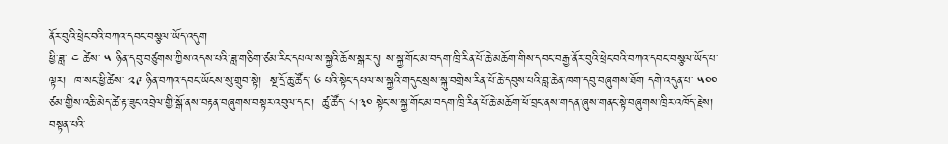ནོར་བུའི་ཕྲེང་བའི་བཀའ་དབང་བསྩལ་ཡོད་འདུག
ཕྱི་ཟླ་ ༤ ཚེས་ ༥ ཉིན་དབུ་བཙུགས་ཀྱིས་འདས་པའི་ཟླ་གཅིག་ཙམ་རིང་དཔལ་ས་སྐྱའི་ཆོས་སྒར་དུ། ས་སྐྱ་གོང་མ་བདག་ཁྲི་རིན་པོ་ཆེ་མཆོག་གིས་དབང་བརྒྱ་ནོར་བུའི་ཕྲེང་བའི་བཀའ་དབང་བསྩལ་ཡོད་པ་ལྟར།  ཁ་སང་ཕྱི་ཚེས་ ༢༩ ཉིན་བཀའ་དབང་ཡོངས་སུ་གྲུབ་སྟེ།  སྔ་དྲོ་ཆུ་ཚོད་ ༦ པའི་སྟེང་དཔལ་ས་སྐྱའི་གདུང་སྲས་སྐུ་བགྲེས་རིན་པོ་ཆེ་དབུས་པའི་བླ་ཆེན་ཁག་དབུ་བཞུགས་ཐོག དགེ་འདུན་པ་ ༥༠༠ ཙམ་གྱིས་འཆི་མེད་ཚེ་རྟ་ཟུང་འབྲེལ་གྱི་སྒོ་ནས་བརྟན་བཞུགས་བསྟར་འབུལ་དང་།  ཚུ་ཚོད་ ༨།༣༠ སྟེང་ས་སྐྱ་གོང་མ་བདག་ཁྲི་རིན་པོ་ཆེ་མཆོག་ཕོ་བྲང་ནས་གདན་ཞུས་གནང་སྟེ་བཞུགས་ཁྲིར་འཁོད་རྗེས། བསྟན་པའི་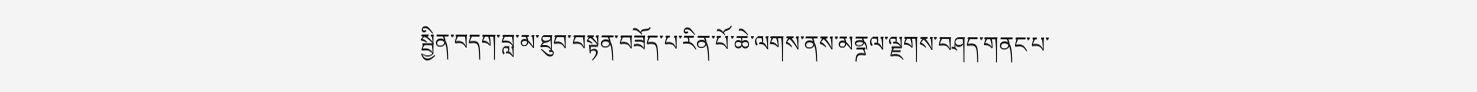སྦྱིན་བདག་བླ་མ་ཐུབ་བསྟན་བཟོད་པ་རིན་པོ་ཆེ་ལགས་ནས་མནྜལ་ལྗགས་བཤད་གནང་པ་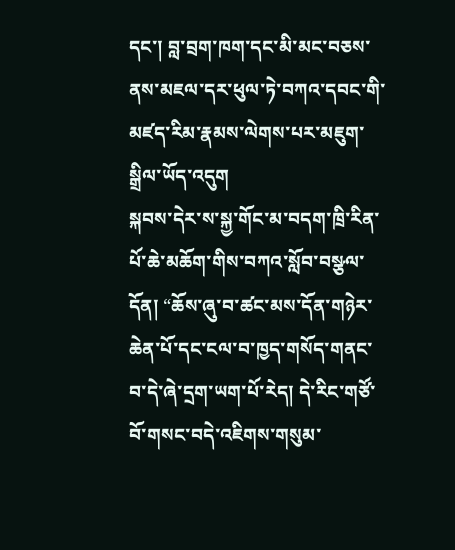དང་། བླ་བྲག་ཁག་དང་མི་མང་བཅས་ནས་མཇལ་དར་ཕུལ་ཏེ་བཀའ་དབང་གི་མཛད་རིམ་རྣམས་ལེགས་པར་མཇུག་སྒྲིལ་ཡོད་འདུག
སྐབས་དེར་ས་སྐྱ་གོང་མ་བདག་ཁྲི་རིན་པོ་ཆེ་མཆོག་གིས་བཀའ་སློབ་བསྩལ་དོན། “ཆོས་ཞུ་བ་ཚང་མས་དོན་གཉེར་ཆེན་པོ་དང་ངལ་བ་ཁྱད་གསོད་གནང་བ་དེ་ཞེ་དྲག་ཡག་པོ་རེད། དེ་རིང་གཙོ་བོ་གསང་བདེ་འཇིགས་གསུམ་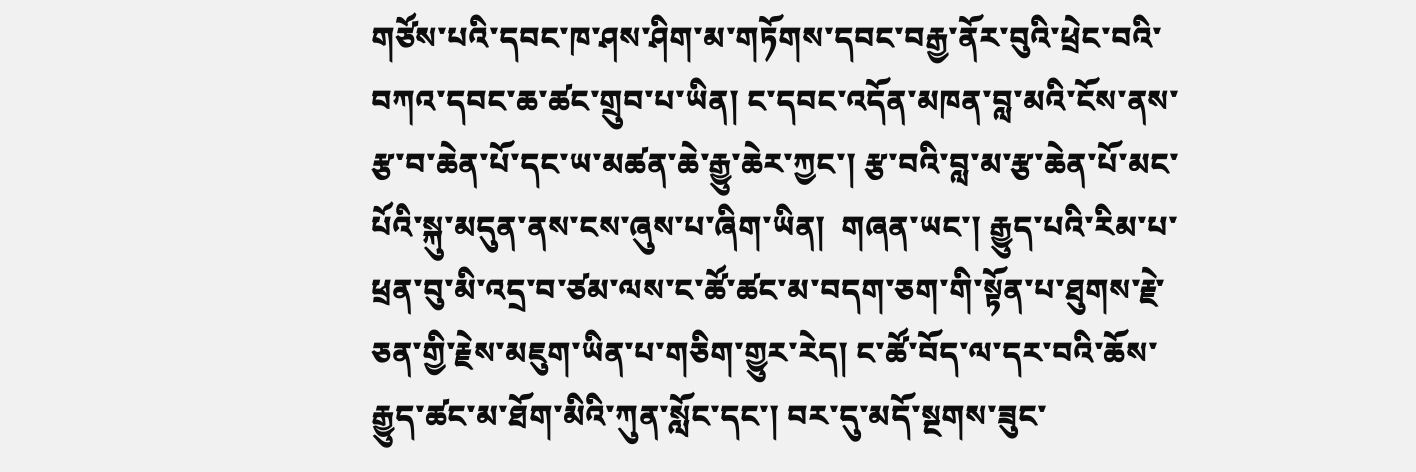གཙོས་པའི་དབང་ཁ་ཤས་ཤིག་མ་གཏོགས་དབང་བརྒྱ་ནོར་བུའི་ཕྲེང་བའི་བཀའ་དབང་ཆ་ཚང་གྲུབ་པ་ཡིན། ང་དབང་འདོན་མཁན་བླ་མའི་ངོས་ནས་རྩ་བ་ཆེན་པོ་དང་ཡ་མཚན་ཆེ་རྒྱུ་ཆེར་ཀྱང་། རྩ་བའི་བླ་མ་རྩ་ཆེན་པོ་མང་པོའི་སྐུ་མདུན་ནས་ངས་ཞུས་པ་ཞིག་ཡིན།  གཞན་ཡང་། རྒྱུད་པའི་རིམ་པ་ཕྲན་བུ་མི་འདྲ་བ་ཙམ་ལས་ང་ཚོ་ཚང་མ་བདག་ཅག་གི་སྟོན་པ་ཐུགས་རྗེ་ཅན་གྱི་རྗེས་མཇུག་ཡིན་པ་གཅིག་གྱུར་རེད། ང་ཚོ་བོད་ལ་དར་བའི་ཆོས་རྒྱུད་ཚང་མ་ཐོག་མིའི་ཀུན་སློང་དང་། བར་དུ་མདོ་སྔགས་ཟུང་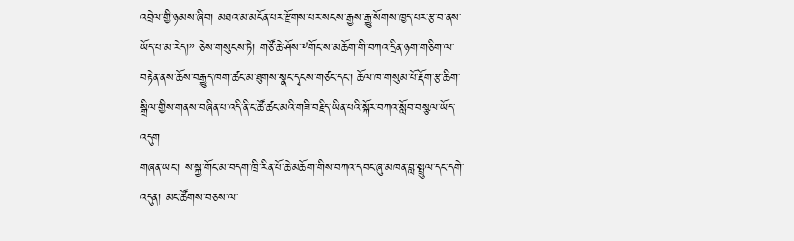འབྲེལ་གྱི་ཉམས་ཞིབ། མཐའ་མ་མངོན་པར་རྫོགས་པར་སངས་རྒྱས་རྒྱུ་སོགས་ཁྱད་པར་རྩ་བ་ནས་ཡོད་པ་མ་རེད།” ཅེས་གསུངས་ཏེ། གཙོ་ཆེ་ཤོས་༸གོང་ས་མཆོག་གི་བཀའ་དྲིན་ཉག་གཅིག་ལ་བརྟེན་ནས་ཆོས་བརྒྱུད་ཁག་ཚང་མ་ཐུགས་སྣང་དྭངས་གཙང་དང་། ཆོལ་ཁ་གསུམ་པོ་རྡོག་རྩ་ཆིག་སྒྲིལ་གྱིས་གནས་བཞིན་པ་འདི་ནི་ང་ཚོ་ཚང་མའི་གཟི་བརྗིད་ཡིན་པའི་སྐོར་བཀའ་སློབ་བསྩལ་ཡོད་འདུག
གཞན་ཡང་། ས་སྐྱ་གོང་མ་བདག་ཁྲི་རིན་པོ་ཆེ་མཆོག་གིས་བཀའ་དབང་ཞུ་མཁན་བླ་སྤྲུལ་དང་དགེ་འདུན། མང་ཚོགས་བཅས་ལ་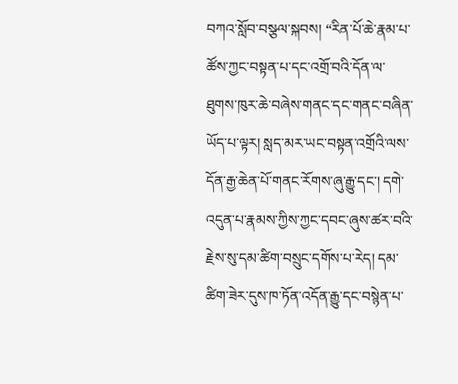བཀའ་སློབ་བསྩལ་སྐབས། “རིན་པོ་ཆེ་རྣམ་པ་ཚོས་ཀྱང་བསྟན་པ་དང་འགྲོ་བའི་དོན་ལ་ཐུགས་ཁུར་ཆེ་བཞེས་གནང་དང་གནང་བཞིན་ཡོད་པ་ལྟར། སླད་མར་ཡང་བསྟན་འགྲོའི་ལས་དོན་རྒྱ་ཆེན་པོ་གནང་རོགས་ཞུ་རྒྱུ་དང་། དགེ་འདུན་པ་རྣམས་ཀྱིས་ཀྱང་དབང་ཞུས་ཚར་བའི་རྗེས་སུ་དམ་ཚིག་བསྲུང་དགོས་པ་རེད། དམ་ཚིག་ཟེར་དུས་ཁ་ཏོན་འདོན་རྒྱུ་དང་བསྙེན་པ་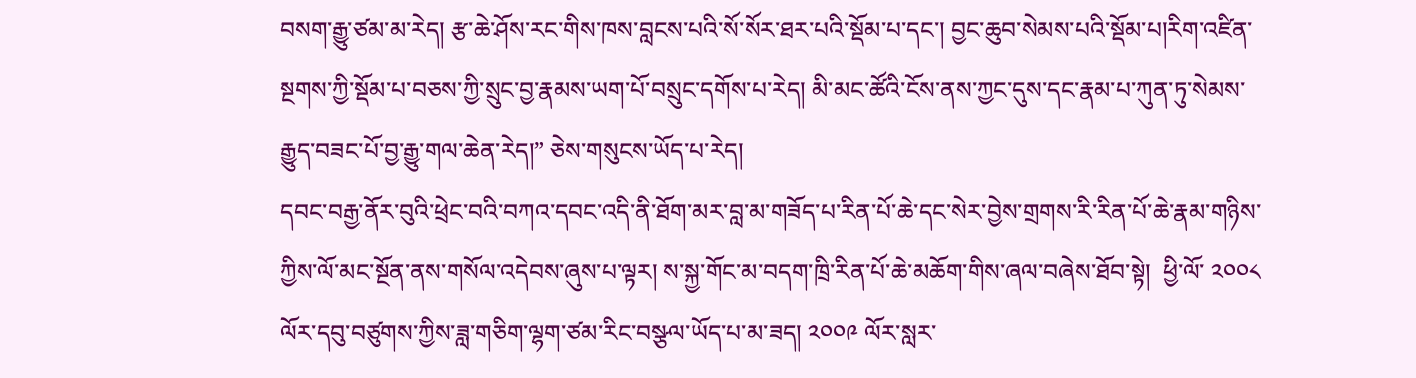བསག་རྒྱུ་ཙམ་མ་རེད། རྩ་ཆེ་ཤོས་རང་གིས་ཁས་བླངས་པའི་སོ་སོར་ཐར་པའི་སྡོམ་པ་དང་། བྱང་ཆུབ་སེམས་པའི་སྡོམ་པ།རིག་འཛིན་སྔགས་ཀྱི་སྡོམ་པ་བཅས་ཀྱི་སྲུང་བྱ་རྣམས་ཡག་པོ་བསྲུང་དགོས་པ་རེད། མི་མང་ཚོའི་ངོས་ནས་ཀྱང་དུས་དང་རྣམ་པ་ཀུན་ཏུ་སེམས་རྒྱུད་བཟང་པོ་བྱ་རྒྱུ་གལ་ཆེན་རེད།” ཅེས་གསུངས་ཡོད་པ་རེད།
དབང་བརྒྱ་ནོར་བུའི་ཕྲེང་བའི་བཀའ་དབང་འདི་ནི་ཐོག་མར་བླ་མ་གཟོད་པ་རིན་པོ་ཆེ་དང་སེར་བྱེས་གྲགས་རི་རིན་པོ་ཆེ་རྣམ་གཉིས་ཀྱིས་ལོ་མང་སྔོན་ནས་གསོལ་འདེབས་ཞུས་པ་ལྟར། ས་སྐྱ་གོང་མ་བདག་ཁྲི་རིན་པོ་ཆེ་མཆོག་གིས་ཞལ་བཞེས་ཐོབ་སྟེ།  ཕྱི་ལོ་ ༢༠༠༨ ལོར་དབུ་བཙུགས་ཀྱིས་ཟླ་གཅིག་ལྷག་ཙམ་རིང་བསྩལ་ཡོད་པ་མ་ཟད། ༢༠༠༩ ལོར་སླར་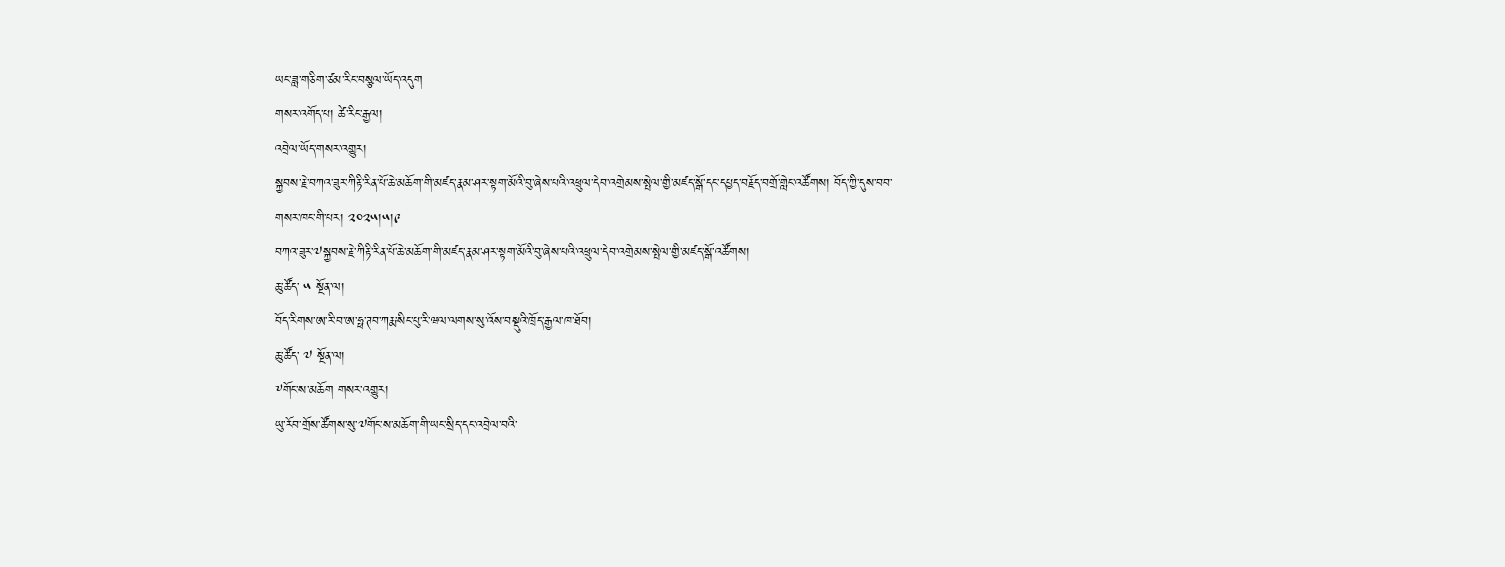ཡང་ཟླ་གཅིག་ཙམ་རིང་བསྩལ་ཡོད་འདུག
གསར་འགོད་པ། ཚེ་རིང་རྒྱལ།
འབྲེལ་ཡོད་གསར་འགྱུར།
སྐྱབས་རྗེ་བཀའ་ཟུར་ཀིརྟི་རིན་པོ་ཆེ་མཆོག་གི་མཛད་རྣམ་ཤར་སྟག་མོའི་བུ་ཞེས་པའི་འཕྲུལ་དེབ་འགྲེམས་སྤེལ་གྱི་མཛད་སྒོ་དང་དཔྱད་བརྗོད་བགྲོ་གླེང་འཚོགས། བོད་ཀྱི་དུས་བབ་གསར་ཁང་གི་པར། ༢༠༢༥།༥།༩
བཀའ་ཟུར་༧སྐྱབས་རྗེ་ཀིརྟི་རིན་པོ་ཆེ་མཆོག་གི་མཛད་རྣམ་ཤར་སྟག་མོའི་བུ་ཞེས་པའི་འཕྲུལ་དེབ་འགྲེམས་སྤེལ་གྱི་མཛད་སྒོ་འཚོགས།
ཆུ་ཚོད་ ༥ སྔོན་ལ།
བོད་རིགས་ཨ་རི་བ་ཨ་ཧྥ་ཊབ་ཀརྨ་སིང་པུ་རི་ཝལ་ལགས་སུ་འོས་བསྡུའི་ཁྲོད་རྒྱལ་ཁ་ཐོབ།
ཆུ་ཚོད་ ༧ སྔོན་ལ།
༸གོང་ས་མཆོག གསར་འགྱུར།
ཡུ་རོབ་གྲོས་ཚོགས་སུ་༧གོང་ས་མཆོག་གི་ཡང་སྲིད་དང་འབྲེལ་བའི་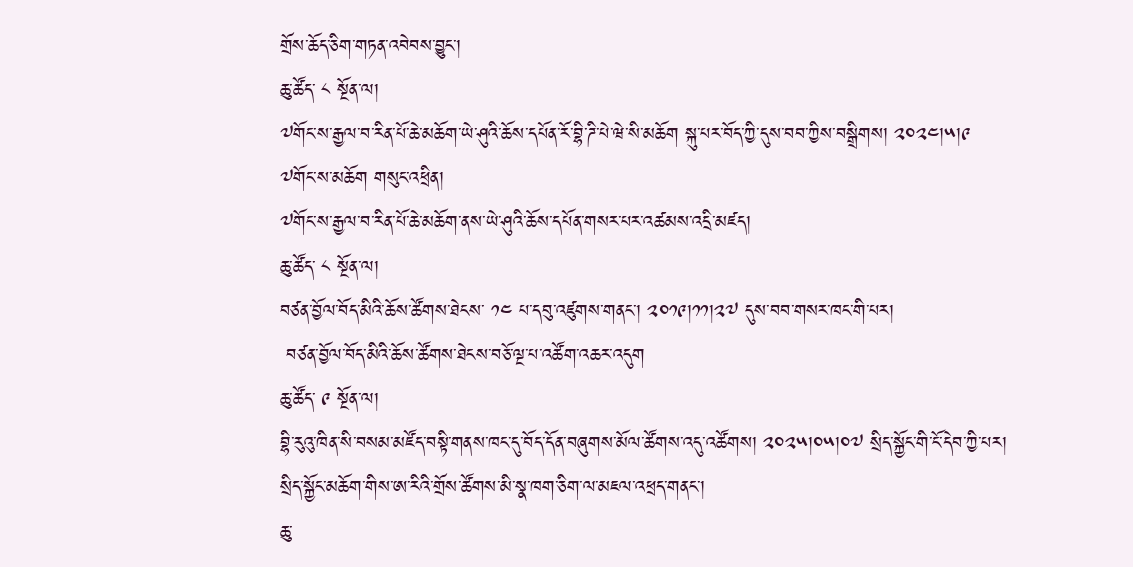གྲོས་ཆོད་ཅིག་གཏན་འབེབས་བྱུང་།
ཆུ་ཚོད་ ༨ སྔོན་ལ།
༧གོང་ས་རྒྱལ་བ་རིན་པོ་ཆེ་མཆོག་ཡེ་ཤུའི་ཆོས་དཔོན་རོ་བྷི་ཌི་པེ་ཝེ་སི་མཆོག སྐུ་པར་བོད་ཀྱི་དུས་བབ་ཀྱིས་བསྒྲིགས། ༢༠༢༤།༥།༩
༧གོང་ས་མཆོག གསུང་འཕྲིན།
༧གོང་ས་རྒྱལ་བ་རིན་པོ་ཆེ་མཆོག་ནས་ཡེ་ཤུའི་ཆོས་དཔོན་གསར་པར་འཚམས་འདྲི་མཛད།
ཆུ་ཚོད་ ༨ སྔོན་ལ།
བཙན་བྱོལ་བོད་མིའི་ཆོས་ཚོགས་ཐེངས་ ༡༤ པ་དབུ་འཛུགས་གནང་། ༢༠༡༩།༡༡།༢༧ དུས་བབ་གསར་ཁང་གི་པར།
 བཙན་བྱོལ་བོད་མིའི་ཆོས་ཚོགས་ཐེངས་བཅོ་ལྔ་པ་འཚོག་འཆར་འདུག
ཆུ་ཚོད་ ༩ སྔོན་ལ།
བྷི་རུའུ་ཁིན་སི་བསམ་མཛོད་བསྟི་གནས་ཁང་དུ་བོད་དོན་བཞུགས་མོལ་ཚོགས་འདུ་འཚོགས། ༢༠༢༥།༠༥།༠༧ སྲིད་སྐྱོང་གི་ངོ་དེབ་ཀྱི་པར།
སྲིད་སྐྱོང་མཆོག་གིས་ཨ་རིའི་གྲོས་ཚོགས་མི་སྣ་ཁག་ཅིག་ལ་མཇལ་འཕྲད་གནང་།
ཆུ་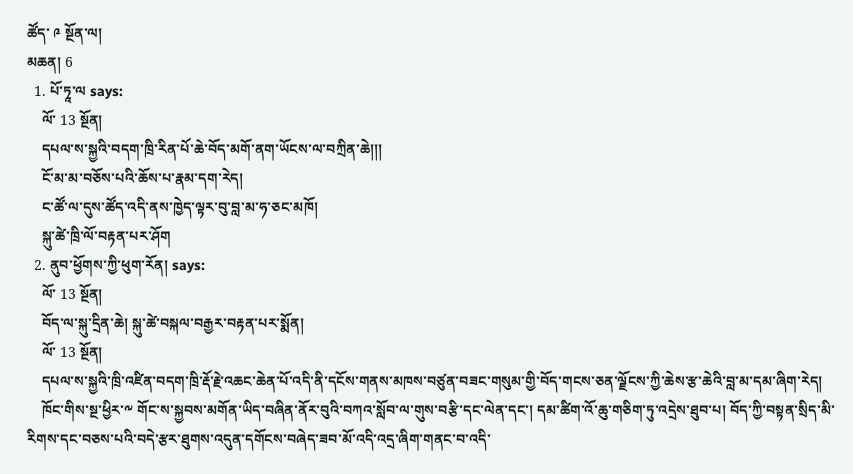ཚོད་ ༩ སྔོན་ལ།
མཆན། 6
  1. པོ་ཏཱ་ལ says:
    ལོ་ 13 སྔོན།
    དཔལ་ས་སྐྱའི་བདག་ཁྲི་རིན་པོ་ཆེ་བོད་མགོ་ནག་ཡོངས་ལ་བཀྲིན་ཆེ།།།
    ངོ་མ་མ་བཅོས་པའི་ཆོས་པ་རྣམ་དག་རེད།
    ང་ཚོ་ལ་དུས་ཚོད་འདི་ནས་ཁྱེད་ལྟར་བུ་བླ་མ་ཧ་ཅང་མཁོ།
    སྐུ་ཚེ་ཁྲི་ལོ་བརྟན་པར་ཤོག
  2. ནུབ་ཕྱོགས་ཀྱི་ཕུག་རོན། says:
    ལོ་ 13 སྔོན།
    བོད་ལ་སྐུ་དྲིན་ཆེ། སྐུ་ཚེ་བསྐལ་བརྒྱར་བརྟན་པར་སྨོན།
    ལོ་ 13 སྔོན།
    དཔལ་ས་སྐྱའི་ཁྲི་འཛིན་བདག་ཁྲི་རྡོ་རྗེ་འཆང་ཆེན་པོ་འདི་ནི་དངོས་གནས་མཁས་བཙུན་བཟང་གསུམ་གྱི་བོད་གངས་ཅན་ལྗོངས་ཀྱི་ཆེས་རྩ་ཆེའི་བླ་མ་དམ་ཞིག་རེད།
    ཁོང་གིས་སྔ་ཕྱིར་༸ གོང་ས་སྐྱབས་མགོན་ཡིད་བཞིན་ནོར་བུའི་བཀའ་སློབ་ལ་གུས་བརྩི་དང་ལེན་དང་། དམ་ཚིག་འོ་ཆུ་གཅིག་ཏུ་འདྲེས་ཐུབ་པ། བོད་ཀྱི་བསྟན་སྲིད་མི་རིགས་དང་བཅས་པའི་བདེ་རྩར་ཐུགས་འདུན་དགོངས་བཞེད་ཟབ་མོ་འདི་འདྲ་ཞིག་གནང་བ་འདི་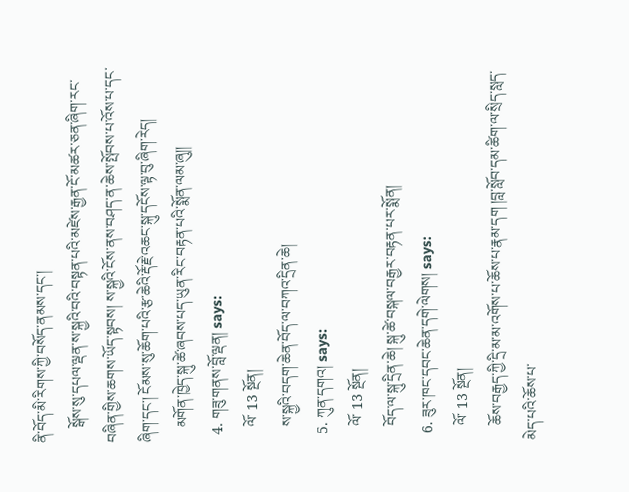ནི་བོད་མི་རིགས་ཀྱི་བསོད་ནམས་དང་།
    སྒོས་སུ་དཔལ་ལྡན་ས་སྐྱའི་བའི་བསྟན་པའི་མཛེས་རྒྱན་ངོ་མཚར་ཅན་ཞིག་རང་བཞིན་གྱིས་ཆགས་ཡོད་སྟབས། ས་སྐྱའི་ངོས་ནས་བཤད་ན་ཆེས་སྤོབས་པ་འོས་པ་དང་ཞིག་དང་། ངོམས་སུ་ཆོག་པའི་རྩ་ཆེའི་རྡོ་རྗེ་འཆང་སྐུ་དངོས་ལྟ་བུ་ཞིག་རེད།
    མགོན་ཁྱེད་སྐུ་ཚེ་ཞབས་པད་ཡུན་རིང་བརྟན་པའི་སྨོན་ལམ་ཞུ།།
  4. གཟུ་གནས་བློ་ལྡན། says:
    ལོ་ 13 སྔོན།
    ས་སྐྱའི་བདག་ཆེན་བོད་ལ་བཀའ་དྲིན་ཆེ།
  5. ཀུན་དགའ། says:
    ལོ་ 13 སྔོན།
    བོད་ལ་སྐུ་དྲིན་ཆེ། སྐུ་ཚེ་བསྐལ་བརྒྱར་བརྟན་པར་སྨོན།
  6. ཟུར་ཁང་དབང་ཆེན་དགེ་ལེགས། says:
    ལོ་ 13 སྔོན།
    ཆོས་བརྒྱད་ཀྱི་དྲི་མ་མ་འགོས་པ་ཆོས་པ་རྣམ་དག །བླ་སློབ་དམ་ཚིག་ལ་སྲིད་སླད་མེད་པའི་ཆོས་པ་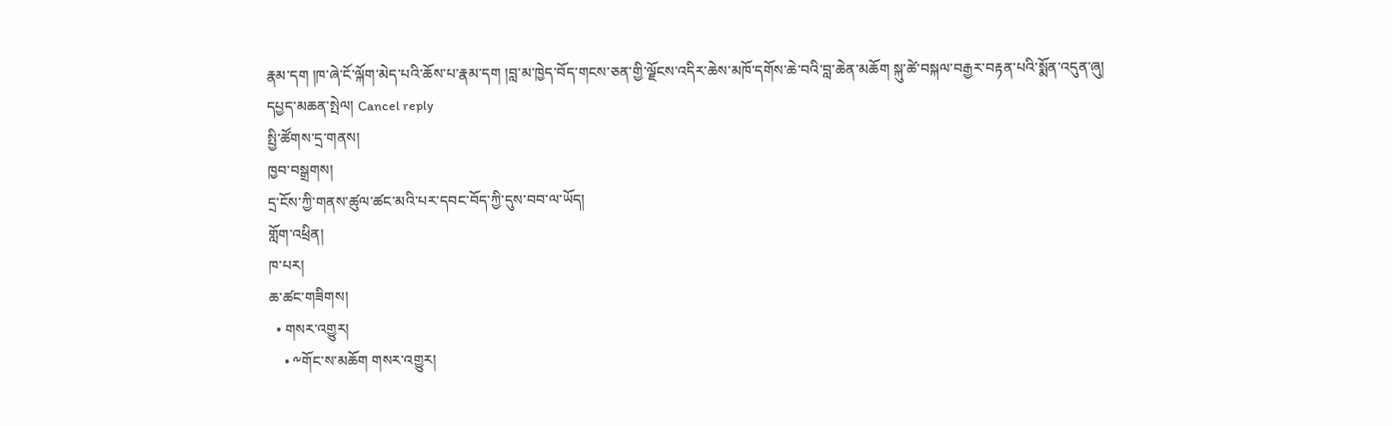རྣམ་དག །ཁ་ཞེ་ངོ་ལྐོག་མེད་པའི་ཆོས་པ་རྣམ་དག །བླ་མ་ཁྱེད་བོད་གངས་ཅན་གྱི་ལྗོངས་འདིར་ཆེས་མཁོ་དགོས་ཆེ་བའི་བླ་ཆེན་མཆོག སྐུ་ཚེ་བསྐལ་བརྒྱར་བརྟན་པའི་སྨོན་འདུན་ཞུ།
དཔྱད་མཆན་སྤེལ། Cancel reply
སྤྱི་ཚོགས་དྲ་གནས།
ཁྱབ་བསྒྲགས།
དྲ་ངོས་ཀྱི་གནས་ཚུལ་ཚང་མའི་པར་དབང་བོད་ཀྱི་དུས་བབ་ལ་ཡོད།
གློག་འཕྲིན།
ཁ་པར།
ཆ་ཚང་གཟིགས།
  • གསར་འགྱུར།
    • ༸གོང་ས་མཆོག གསར་འགྱུར།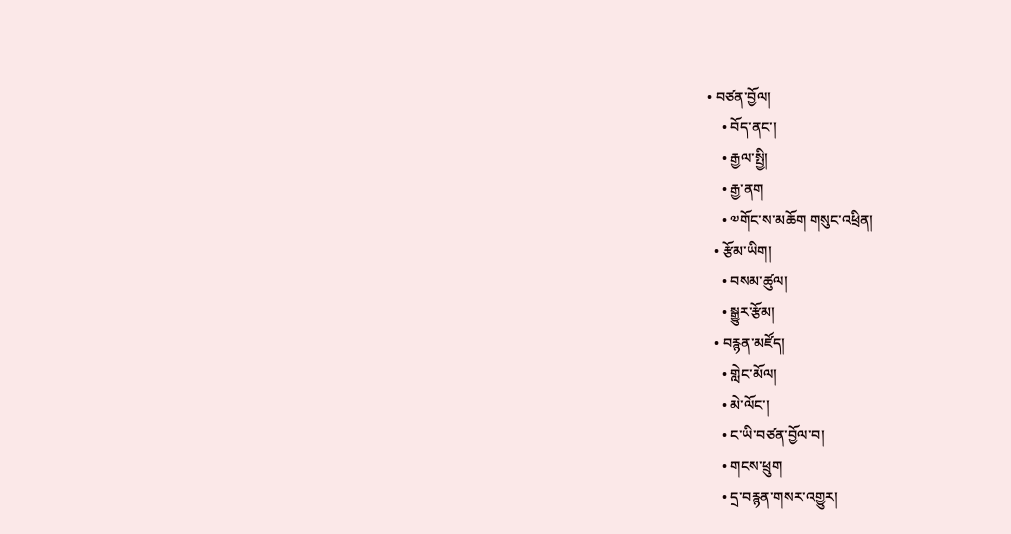• བཙན་བྱོལ།
    • བོད་ནང་།
    • རྒྱལ་སྤྱི།
    • རྒྱ་ནག
    • ༧གོང་ས་མཆོག གསུང་འཕྲིན།
  • རྩོམ་ཡིག།
    • བསམ་ཚུལ།
    • སྒྱུར་རྩོམ།
  • བརྙན་མཛོད།
    • གླེང་མོལ།
    • མེ་ལོང་།
    • ང་ཡི་བཙན་བྱོལ་བ།
    • གངས་ཕྲུག
    • དྲ་བརྙན་གསར་འགྱུར།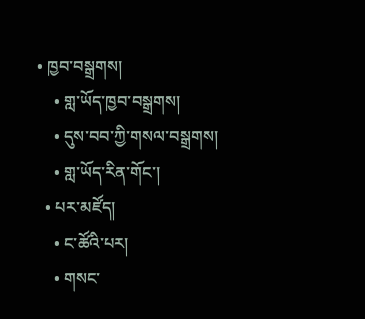• ཁྱབ་བསྒྲགས།
    • གླ་ཡོད་ཁྱབ་བསྒྲགས།
    • དུས་བབ་ཀྱི་གསལ་བསྒྲགས།
    • གླ་ཡོད་རིན་གོང་།
  • པར་མཛོད།
    • ང་ཚོའི་པར།
    • གསང་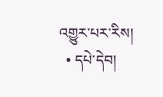འགྱུར་པར་རིས།
  • དཔེ་དེབ།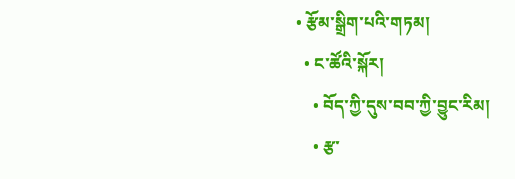• རྩོམ་སྒྲིག་པའི་གཏམ།
  • ང་ཚོའི་སྐོར།
    • བོད་ཀྱི་དུས་བབ་ཀྱི་བྱུང་རིམ།
    • རྩ་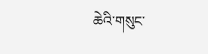ཆེའི་གསུང་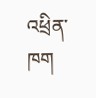འཕྲིན་ཁག